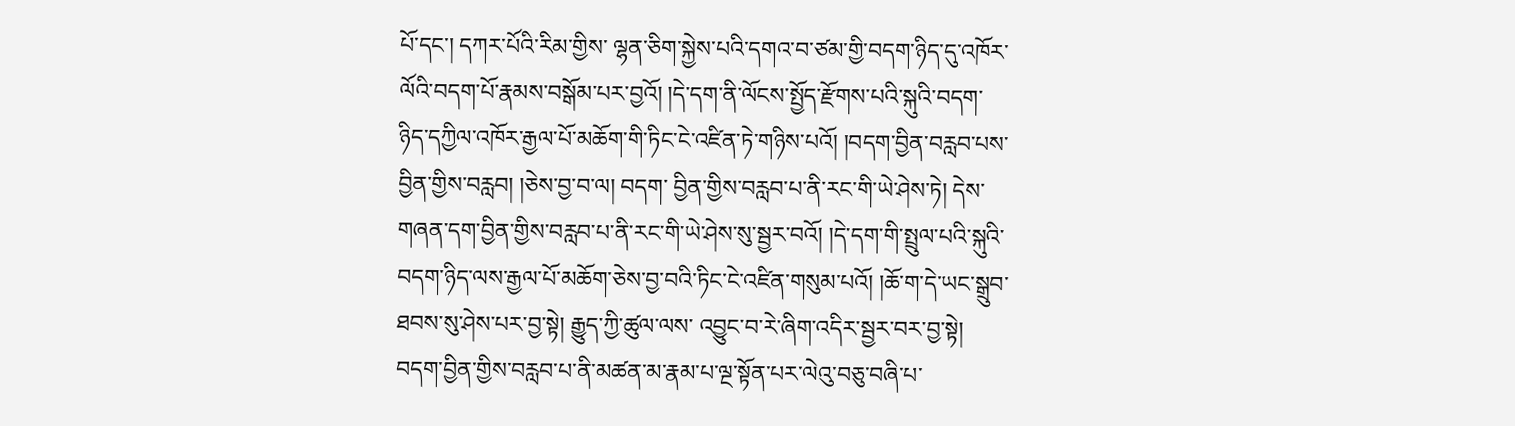པོ་དང་། དཀར་པོའི་རིམ་གྱིས་ ལྷན་ཅིག་སྐྱེས་པའི་དགའ་བ་ཙམ་གྱི་བདག་ཉིད་དུ་འཁོར་ལོའི་བདག་པོ་རྣམས་བསྒོམ་པར་བྱའོ། །དེ་དག་ནི་ལོངས་སྤྱོད་རྫོགས་པའི་སྐུའི་བདག་ཉིད་དཀྱིལ་འཁོར་རྒྱལ་པོ་མཆོག་གི་ཏིང་ངེ་འཛིན་ཏེ་གཉིས་པའོ། །བདག་བྱིན་བརླབ་པས་བྱིན་གྱིས་བརླབ། །ཅེས་བྱ་བ་ལ། བདག་ བྱིན་གྱིས་བརླབ་པ་ནི་རང་གི་ཡེ་ཤེས་ཏེ། དེས་གཞན་དག་བྱིན་གྱིས་བརླབ་པ་ནི་རང་གི་ཡེ་ཤེས་སུ་སྦྱར་བའོ། །དེ་དག་གི་སྤྲུལ་པའི་སྐུའི་བདག་ཉིད་ལས་རྒྱལ་པོ་མཆོག་ཅེས་བྱ་བའི་ཏིང་ངེ་འཛིན་གསུམ་པའོ། །ཆོ་ག་དེ་ཡང་སྒྲུབ་ཐབས་སུ་ཤེས་པར་བྱ་སྟེ། རྒྱུད་ཀྱི་ཚུལ་ལས་ འབྱུང་བ་རེ་ཞིག་འདིར་སྦྱར་བར་བྱ་སྟེ། བདག་བྱིན་གྱིས་བརླབ་པ་ནི་མཚན་མ་རྣམ་པ་ལྔ་སྟོན་པར་ལེའུ་བཅུ་བཞི་པ་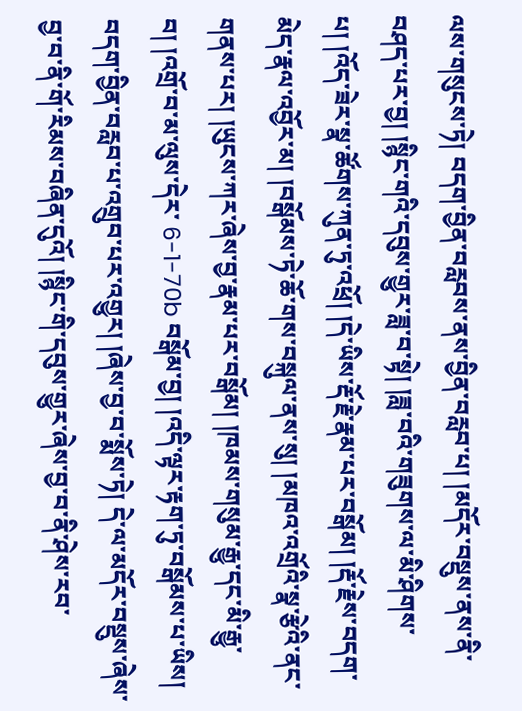ལས་གསུངས་ཏེ། བདག་བྱིན་བརླབས་ནས་བྱིན་བརླབ་པ། །མདོར་བསྡུས་ནས་ནི་བཤད་པར་བྱ། །སྙིང་གའི་དབུས་གྱུར་ཟླ་བ་སྟེ། །ཟླ་བའི་གཟུགས་ལ་མི་ཤིགས་ པ། །འོད་ཟེར་སྣ་ཚོགས་ཀུན་ཏུ་འཕྲོ། །དེ་ཡིས་རྡོ་རྗེ་རྣམ་པར་བསྒོམ། །རྡོ་རྗེས་བདག་མེད་རྣལ་འབྱོར་མ། །བསྒོམས་ཏེ་ཆོ་གས་བསྐུལ་ནས་སུ། །མཁའ་འགྲོའི་སྣ་རྩེའི་ནང་གནས་པར། །ཡུངས་ཀར་ཞེས་བྱ་རྣམ་པར་བསྒོམ། །ཁམས་གསུམ་རྒྱུ་དང་མི་རྒྱུ་བ། །འགྲོ་བ་མ་ལུས་དེར་ 6-1-70b བསྒོམ་བྱ། །འདི་ལྟར་རྟག་ཏུ་བསྒོམས་པ་ཡིས། བདག་བྱིན་བརླབ་པ་འགྲུབ་པར་འགྱུར། །ཞེས་བྱ་བ་སྨོས་ཏེ། དེ་ལ་མདོར་བསྡུས་ཞེས་བྱ་བ་ནི་གོ་རིམས་བཞིན་དུའོ། །སྙིང་གི་དབུས་གྱུར་ཞེས་བྱ་བ་ནི་ཤེས་རབ་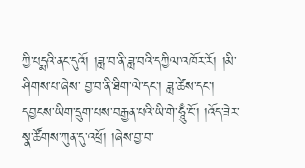ཀྱི་པདྨའི་ནང་དུའོ། །ཟླ་བ་ནི་ཟླ་བའི་དཀྱིལ་འཁོར་རོ། །མི་ཤིགས་པ་ཞེས་ བྱ་བ་ནི་ཐིག་ལེ་དང་། ཟླ་ཚེས་དང་། དབྱངས་ཡིག་དྲུག་པས་བརྒྱན་པའི་ཡི་གེ་ཧཱུྃ་ངོ་། །འོད་ཟེར་སྣ་ཚོགས་ཀུན་དུ་འཕྲོ། །ཞེས་བྱ་བ་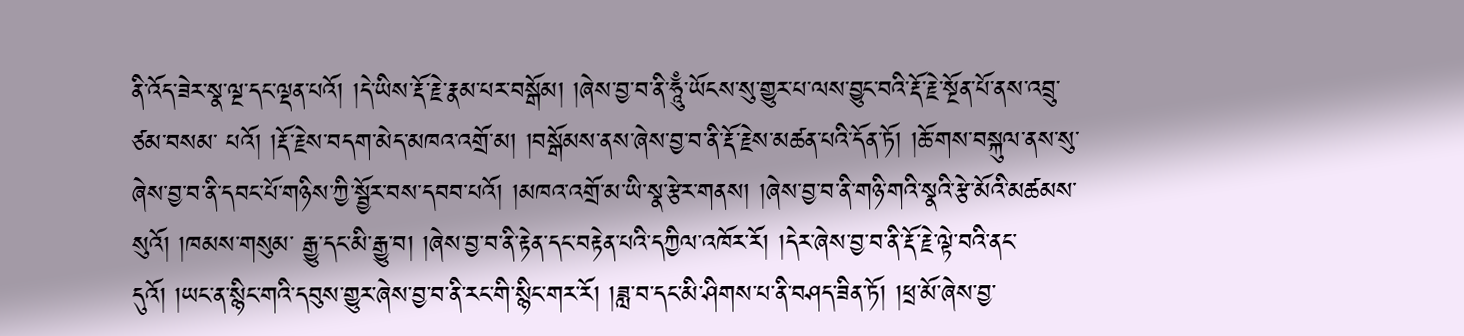ནི་འོད་ཟེར་སྣ་ལྔ་དང་ལྡན་པའོ། །དེ་ཡིས་རྡོ་རྗེ་རྣམ་པར་བསྒོམ། །ཞེས་བྱ་བ་ནི་ཧཱུྃ་ཡོངས་སུ་གྱུར་པ་ལས་བྱུང་བའི་རྡོ་རྗེ་སྔོན་པོ་ནས་འབྲུ་ཙམ་བསམ་ པའོ། །རྡོ་རྗེས་བདག་མེད་མཁའ་འགྲོ་མ། །བསྒོམས་ནས་ཞེས་བྱ་བ་ནི་རྡོ་རྗེས་མཚན་པའི་དོན་ཏོ། །ཆོ་གས་བསྐུལ་ནས་སུ་ཞེས་བྱ་བ་ནི་དབང་པོ་གཉིས་ཀྱི་སྦྱོར་བས་དབབ་པའོ། །མཁའ་འགྲོ་མ་ཡི་སྣ་རྩེར་གནས། །ཞེས་བྱ་བ་ནི་གཉི་གའི་སྣའི་རྩེ་མོའི་མཚམས་སུའོ། །ཁམས་གསུམ་ རྒྱུ་དང་མི་རྒྱུ་བ། །ཞེས་བྱ་བ་ནི་རྟེན་དང་བརྟེན་པའི་དཀྱིལ་འཁོར་རོ། །དེར་ཞེས་བྱ་བ་ནི་རྡོ་རྗེ་ལྟེ་བའི་ནང་དུའོ། །ཡང་ན་སྙིང་གའི་དབུས་གྱུར་ཞེས་བྱ་བ་ནི་རང་གི་སྙིང་གར་རོ། །ཟླ་བ་དང་མི་ཤིགས་པ་ནི་བཤད་ཟིན་ཏོ། །ཕྲ་མོ་ཞེས་བྱ་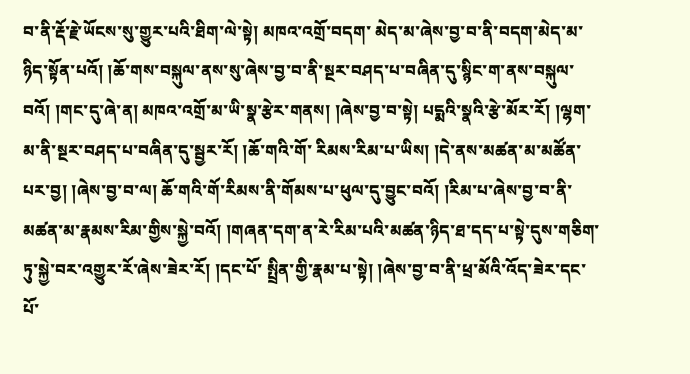བ་ནི་རྡོ་རྗེ་ཡོངས་སུ་གྱུར་པའི་ཐིག་ལེ་སྟེ། མཁའ་འགྲོ་བདག་ མེད་མ་ཞེས་བྱ་བ་ནི་བདག་མེད་མ་ཉིད་སྟོན་པའོ། །ཆོ་གས་བསྐུལ་ནས་སུ་ཞེས་བྱ་བ་ནི་སྔར་བཤད་པ་བཞིན་དུ་སྙིང་ག་ནས་བསྐུལ་བའོ། །གང་དུ་ཞེ་ན། མཁའ་འགྲོ་མ་ཡི་སྣ་རྩེར་གནས། །ཞེས་བྱ་བ་སྟེ། པདྨའི་སྣའི་རྩེ་མོར་རོ། །ལྷག་མ་ནི་སྔར་བཤད་པ་བཞིན་དུ་སྦྱར་རོ། །ཆོ་གའི་གོ་ རིམས་རིམ་པ་ཡིས། །དེ་ནས་མཚན་མ་མཚོན་པར་བྱ། །ཞེས་བྱ་བ་ལ། ཆོ་གའི་གོ་རིམས་ནི་གོམས་པ་ཕུལ་དུ་བྱུང་བའོ། །རིམ་པ་ཞེས་བྱ་བ་ནི་མཚན་མ་རྣམས་རིམ་གྱིས་སྐྱེ་བའོ། །གཞན་དག་ན་རེ་རིམ་པའི་མཚན་ཉིད་ཐ་དད་པ་སྟེ་དུས་གཅིག་ཏུ་སྐྱེ་བར་འགྱུར་རོ་ཞེས་ཟེར་རོ། །དང་པོ་ སྤྲིན་གྱི་རྣམ་པ་སྟེ། །ཞེས་བྱ་བ་ནི་ཕྲ་མོའི་འོད་ཟེར་དང་པོ་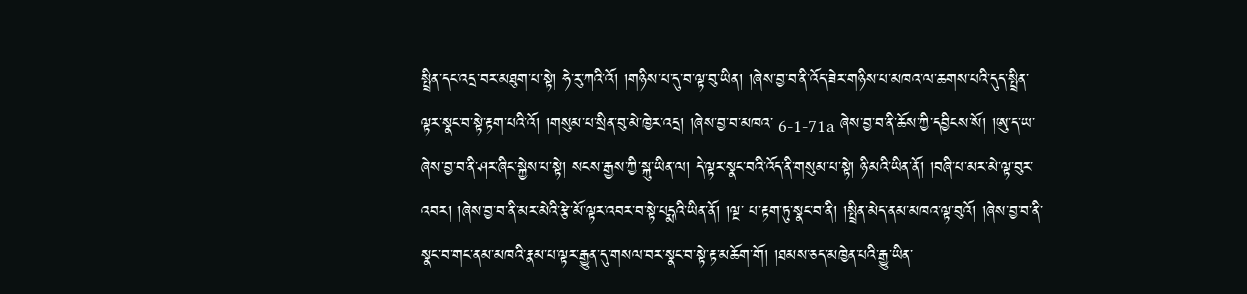སྤྲིན་དང་འདྲ་བར་མཐུག་པ་སྟེ། ཧེ་རུ་ཀའི་འོ། །གཉིས་པ་དུ་བ་ལྟ་བུ་ཡིན། །ཞེས་བྱ་བ་ནི་འོད་ཟེར་གཉིས་པ་མཁའ་ལ་ཆགས་པའི་དུད་སྤྲིན་ལྟར་སྣང་བ་སྟེ་རྟག་པའི་འོ། །གསུམ་པ་སྲིན་བུ་མེ་ཁྱེར་འདྲ། །ཞེས་བྱ་བ་མཁའ་ 6-1-71a ཞེས་བྱ་བ་ནི་ཆོས་ཀྱི་དབྱིངས་སོ། །ཨུ་ད་ཡ་ཞེས་བྱ་བ་ནི་ཤར་ཞིང་སྐྱེས་པ་སྟེ། སངས་རྒྱས་ཀྱི་སྐུ་ཡིན་ལ། དེ་ལྟར་སྣང་བའི་འོད་ནི་གསུམ་པ་སྟེ། ཉི་མའི་ཡིན་ནོ། །བཞི་པ་མར་མེ་ལྟ་བུར་འབར། །ཞེས་བྱ་བ་ནི་མར་མེའི་རྩེ་མོ་ལྟར་འབར་བ་སྟེ་པདྨའི་ཡིན་ནོ། །ལྔ་ པ་རྟག་ཏུ་སྣང་བ་ནི། །སྤྲིན་མེད་ནམ་མཁའ་ལྟ་བུའོ། །ཞེས་བྱ་བ་ནི་སྣང་བ་གང་ནམ་མཁའི་རྣམ་པ་ལྟར་རྒྱུན་དུ་གསལ་བར་སྣང་བ་སྟེ་རྟ་མཆོག་གོ། །ཐམས་ཅད་མཁྱེན་པའི་རྒྱུ་ཡིན་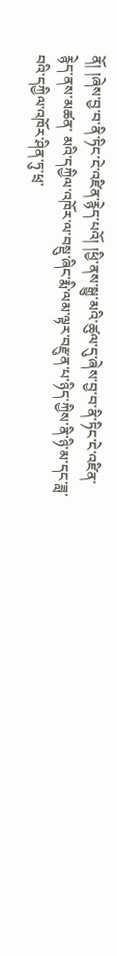ནོ། །ཞེས་བྱ་བ་ནི་ཏིང་ངེ་འཛིན་རྙེད་པའོ། །ཕྱི་ནས་སྒྱུ་མའི་ཚུལ་དུ་ཞེས་བྱ་བ་ནི་ཏིང་ངེ་འཛིན་རྙེད་ནས་མཚན་ མའི་དཀྱིལ་འཁོར་ལ་བསྡུ་ཞིང་རྨི་ལམ་ལྟར་བརྫུན་པ་ཉིད་ཀྱིས་ནི་ཉི་མ་དང་ཟླ་བའི་དཀྱིལ་འཁོར་ཤིན་ཏུ་ཕྲ་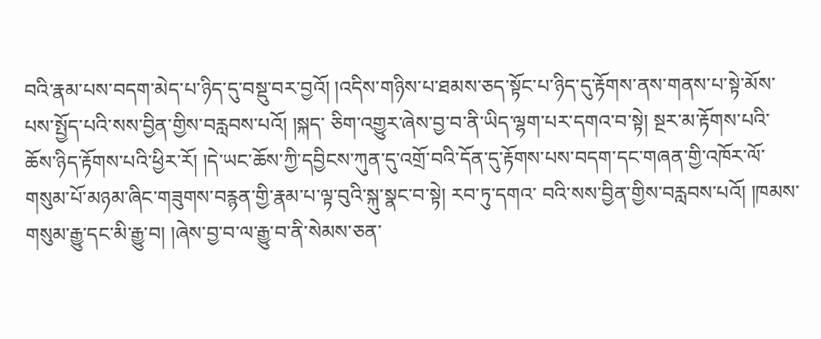བའི་རྣམ་པས་བདག་མེད་པ་ཉིད་དུ་བསྡུ་བར་བྱའོ། །འདིས་གཉིས་པ་ཐམས་ཅད་སྟོང་པ་ཉིད་དུ་རྟོགས་ནས་གནས་པ་སྟེ་མོས་པས་སྤྱོད་པའི་སས་བྱིན་གྱིས་བརླབས་པའོ། །སྐད་ ཅིག་འགྱུར་ཞེས་བྱ་བ་ནི་ཡིད་ལྷག་པར་དགའ་བ་སྟེ། སྔར་མ་རྟོགས་པའི་ཆོས་ཉིད་རྟོགས་པའི་ཕྱིར་རོ། །དེ་ཡང་ཆོས་ཀྱི་དབྱིངས་ཀུན་དུ་འགྲོ་བའི་དོན་དུ་རྟོགས་པས་བདག་དང་གཞན་གྱི་འཁོར་ལོ་གསུམ་པོ་མཉམ་ཞིང་གཟུགས་བརྙན་གྱི་རྣམ་པ་ལྟ་བུའི་སྐུ་སྣང་བ་སྟེ། རབ་ཏུ་དགའ་ བའི་སས་བྱིན་གྱིས་བརླབས་པའོ། །ཁམས་གསུམ་རྒྱུ་དང་མི་རྒྱུ་བ། །ཞེས་བྱ་བ་ལ་རྒྱུ་བ་ནི་སེམས་ཅན་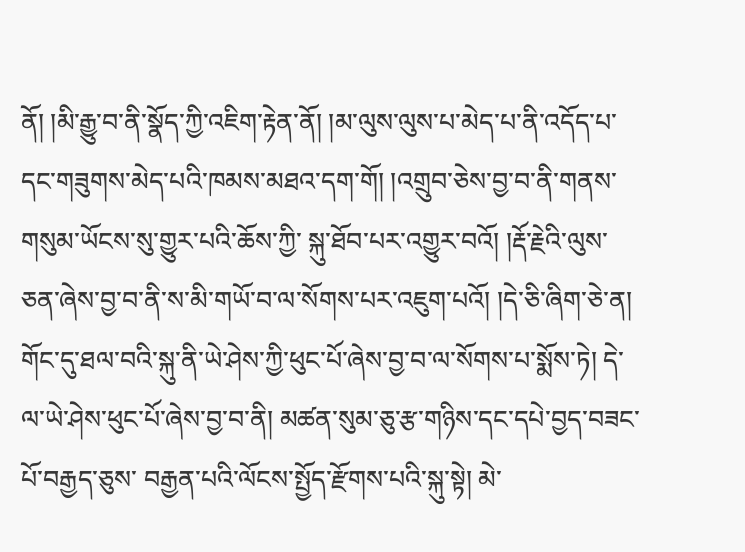ནོ། །མི་རྒྱུ་བ་ནི་སྣོད་ཀྱི་འཇིག་རྟེན་ནོ། །མ་ལུས་ལུས་པ་མེད་པ་ནི་འདོད་པ་དང་གཟུགས་མེད་པའི་ཁམས་མཐའ་དག་གོ། །འགྲུབ་ཅེས་བྱ་བ་ནི་གནས་གསུམ་ཡོངས་སུ་གྱུར་པའི་ཆོས་ཀྱི་ སྐུ་ཐོབ་པར་འགྱུར་བའོ། །རྡོ་རྗེའི་ལུས་ཅན་ཞེས་བྱ་བ་ནི་ས་མི་གཡོ་བ་ལ་སོགས་པར་འཇུག་པའོ། །དེ་ཅི་ཞིག་ཅེ་ན། གོང་དུ་ཐལ་བའི་སྐུ་ནི་ཡེ་ཤེས་ཀྱི་ཕུང་པོ་ཞེས་བྱ་བ་ལ་སོགས་པ་སྨོས་ཏེ། དེ་ལ་ཡེ་ཤེས་ཕུང་པོ་ཞེས་བྱ་བ་ནི། མཚན་སུམ་ཅུ་རྩ་གཉིས་དང་དཔེ་བྱད་བཟང་པོ་བརྒྱད་ཅུས་ བརྒྱན་པའི་ལོངས་སྤྱོད་རྫོགས་པའི་སྐུ་སྟེ། མེ་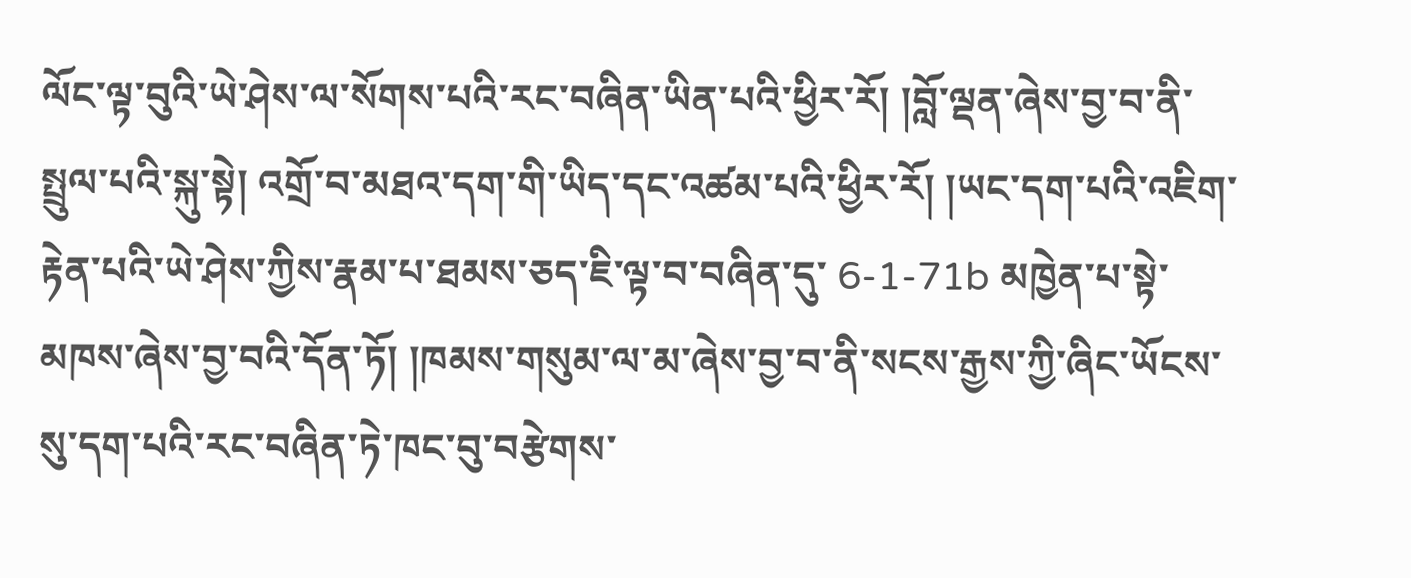ལོང་ལྟ་བུའི་ཡེ་ཤེས་ལ་སོགས་པའི་རང་བཞིན་ཡིན་པའི་ཕྱིར་རོ། །བློ་ལྡན་ཞེས་བྱ་བ་ནི་སྤྲུལ་པའི་སྐུ་སྟེ། འགྲོ་བ་མཐའ་དག་གི་ཡིད་དང་འཚམ་པའི་ཕྱིར་རོ། །ཡང་དག་པའི་འཇིག་རྟེན་པའི་ཡེ་ཤེས་ཀྱིས་རྣམ་པ་ཐམས་ཅད་ཇི་ལྟ་བ་བཞིན་དུ་ 6-1-71b མཁྱེན་པ་སྟེ་མཁས་ཞེས་བྱ་བའི་དོན་ཏོ། །ཁམས་གསུམ་ལ་མ་ཞེས་བྱ་བ་ནི་སངས་རྒྱས་ཀྱི་ཞིང་ཡོངས་སུ་དག་པའི་རང་བཞིན་ཏེ་ཁང་བུ་བརྩེགས་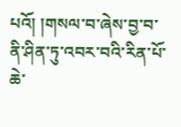པའོ། །གསལ་བ་ཞེས་བྱ་བ་ནི་ཤིན་ཏུ་འབར་བའི་རིན་པོ་ཆེ་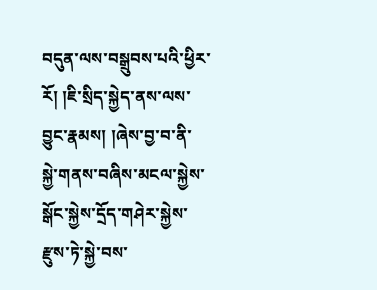བདུན་ལས་བསྒྲུབས་པའི་ཕྱིར་རོ། །ཇི་སྲིད་སྐྱེད་ནས་ལས་བྱུང་རྣམས། །ཞེས་བྱ་བ་ནི་ སྐྱེ་གནས་བཞིས་མངལ་སྐྱེས་སྒོང་སྐྱེས་དྲོད་གཤེར་སྐྱེས་རྫུས་ཏེ་སྐྱེ་བས་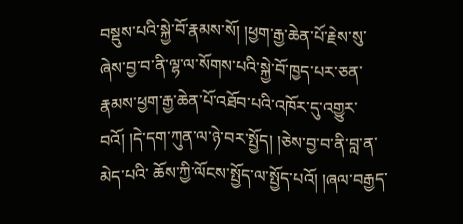བསྡུས་པའི་སྐྱེ་བོ་རྣམས་སོ། །ཕྱག་རྒྱ་ཆེན་པོ་རྗེས་སུ་ཞེས་བྱ་བ་ནི་ལྷ་ལ་སོགས་པའི་སྐྱེ་བོ་ཁྱད་པར་ཅན་རྣམས་ཕྱག་རྒྱ་ཆེན་པོ་འཐོབ་པའི་འཁོར་དུ་འགྱུར་བའོ། །དེ་དག་ཀུན་ལ་ཉེ་བར་སྤྱོད། །ཅེས་བྱ་བ་ནི་བླ་ན་མེད་པའི་ ཆོས་ཀྱི་ལོངས་སྤྱོད་ལ་སྤྱོད་པའོ། །ཞལ་བརྒྱད་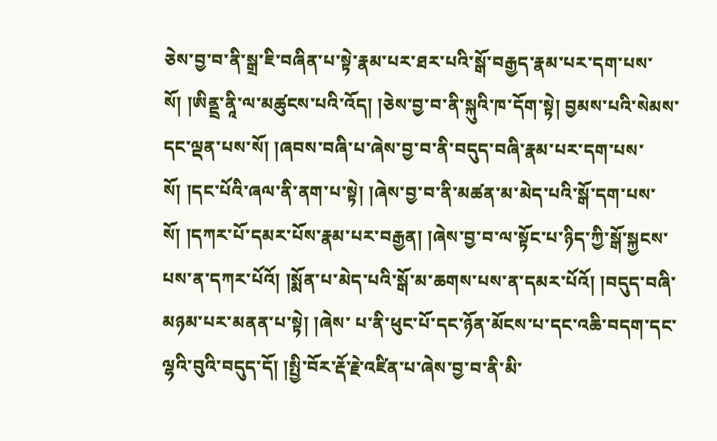ཅེས་བྱ་བ་ནི་སྒྲ་ཇི་བཞིན་པ་སྟེ་རྣམ་པར་ཐར་པའི་སྒོ་བརྒྱད་རྣམ་པར་དག་པས་སོ། །ཨིནྡྲ་ནཱི་ལ་མཚུངས་པའི་འོད། །ཅེས་བྱ་བ་ནི་སྐུའི་ཁ་དོག་སྟེ། བྱམས་པའི་སེམས་དང་ལྡན་པས་སོ། །ཞབས་བཞི་པ་ཞེས་བྱ་བ་ནི་བདུད་བཞི་རྣམ་པར་དག་པས་ སོ། །དང་པོའི་ཞལ་ནི་ནག་པ་སྟེ། །ཞེས་བྱ་བ་ནི་མཚན་མ་མེད་པའི་སྒོ་དག་པས་སོ། །དཀར་པོ་དམར་པོས་རྣམ་པར་བརྒྱན། །ཞེས་བྱ་བ་ལ་སྟོང་པ་ཉིད་ཀྱི་སྒོ་སྐྱངས་པས་ན་དཀར་པོའོ། །སྨོན་པ་མེད་པའི་སྒོ་མ་ཆགས་པས་ན་དམར་པོའོ། །བདུད་བཞི་མཉམ་པར་མནན་པ་སྟེ། །ཞེས་ པ་ནི་ཕུང་པོ་དང་ཉོན་མོངས་པ་དང་འཆི་བདག་དང་ལྷའི་བུའི་བདུད་དོ། །སྤྱི་བོར་རྡོ་རྗེ་འཛིན་པ་ཞེས་བྱ་བ་ནི་མི་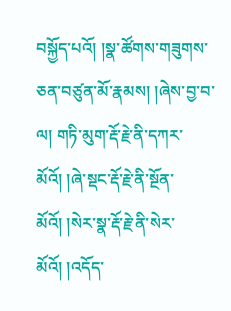བསྐྱོད་པའོ། །སྣ་ཚོགས་གཟུགས་ཅན་བཙུན་མོ་རྣམས། །ཞེས་བྱ་བ་ལ། གཏི་མུག་རྡོ་རྗེ་ནི་དཀར་མོའོ། །ཞེ་སྡང་རྡོ་རྗེ་ནི་སྔོན་མོའོ། །སེར་སྣ་རྡོ་རྗེ་ནི་སེར་མོའོ། །འདོད་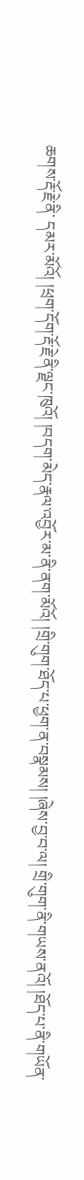ཆགས་རྡོ་རྗེ་ནི་ དམར་མོའོ། །ཕྲག་དོག་རྡོ་རྗེ་ནི་ལྗང་ཁུའོ། །བདག་མེད་རྣལ་འབྱོར་མ་ནི་ནག་མོའོ། །གྲི་གུག་ཐོད་པ་ཕྱག་ན་བསྣམས། །ཞེས་བྱ་བ་ལ། གྲི་གུག་ནི་གཡས་ནའོ། །ཐོད་པ་ནི་གཡོན་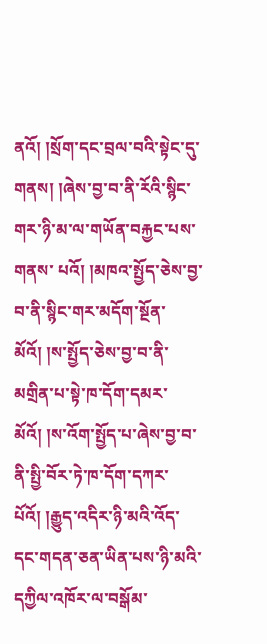ནའོ། །སྲོག་དང་བྲལ་བའི་སྟེང་དུ་གནས། །ཞེས་བྱ་བ་ནི་རོའི་སྙིང་གར་ཉི་མ་ལ་གཡོན་བརྐྱང་པས་གནས་ པའོ། །མཁའ་སྤྱོད་ཅེས་བྱ་བ་ནི་སྙིང་གར་མདོག་སྔོན་མོའོ། །ས་སྤྱོད་ཅེས་བྱ་བ་ནི་མགྲིན་པ་སྟེ་ཁ་དོག་དམར་མོའོ། །ས་འོག་སྤྱོད་པ་ཞེས་བྱ་བ་ནི་སྤྱི་བོར་ཏེ་ཁ་དོག་དཀར་པོའོ། །རྒྱུད་འདིར་ཉི་མའི་འོད་དང་གདན་ཅན་ཡིན་པས་ཉི་མའི་དཀྱིལ་འཁོར་ལ་བསྒོམ་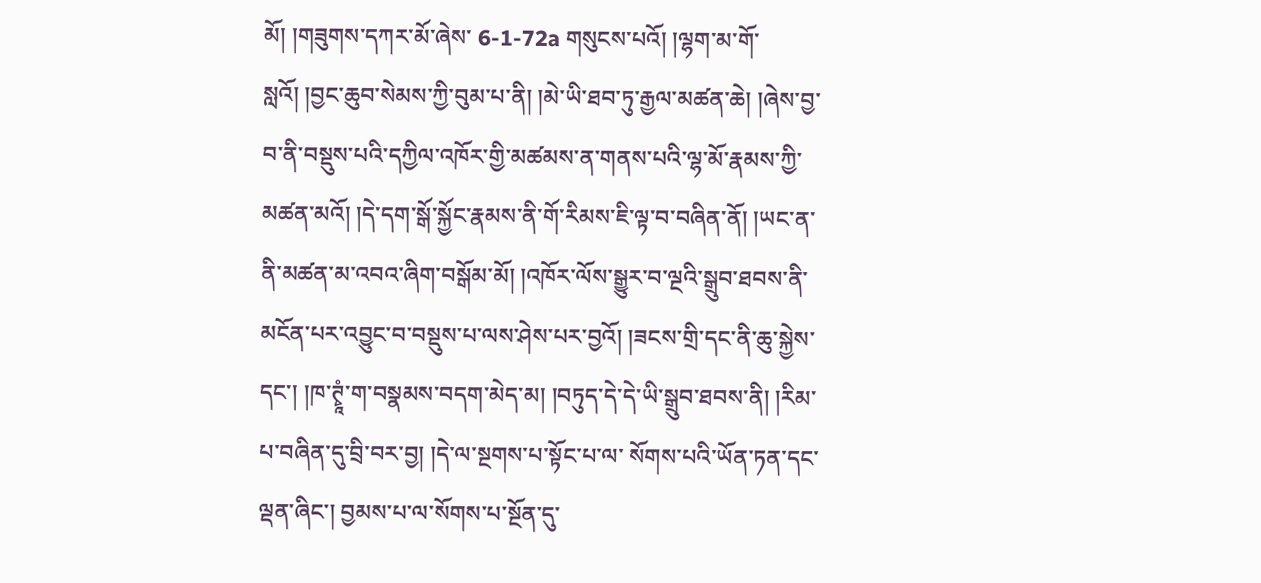མོ། །གཟུགས་དཀར་མོ་ཞེས་ 6-1-72a གསུངས་པའོ། །ལྷག་མ་གོ་སླའོ། །བྱང་ཆུབ་སེམས་ཀྱི་བུམ་པ་ནི། །མེ་ཡི་ཐབ་ཏུ་རྒྱལ་མཚན་ཆེ། །ཞེས་བྱ་བ་ནི་བསྡུས་པའི་དཀྱིལ་འཁོར་གྱི་མཚམས་ན་གནས་པའི་ལྷ་མོ་རྣམས་ཀྱི་མཚན་མའོ། །དེ་དག་སྒོ་སྐྱོང་རྣམས་ནི་གོ་རིམས་ཇི་ལྟ་བ་བཞིན་ནོ། །ཡང་ན་ ནི་མཚན་མ་འབའ་ཞིག་བསྒོམ་མོ། །འཁོར་ལོས་སྒྱུར་བ་ལྔའི་སྒྲུབ་ཐབས་ནི་མངོན་པར་འབྱུང་བ་བསྡུས་པ་ལས་ཤེས་པར་བྱའོ། །ཟངས་གྲི་དང་ནི་ཆུ་སྐྱེས་དང་། །ཁ་ཊྭཱཾ་ག་བསྣམས་བདག་མེད་མ། །བཏུད་དེ་དེ་ཡི་སྒྲུབ་ཐབས་ནི། །རིམ་པ་བཞིན་དུ་བྲི་བར་བྱ། །དེ་ལ་སྔགས་པ་སྟོང་པ་ལ་ སོགས་པའི་ཡོན་ཏན་དང་ལྡན་ཞིང་། བྱམས་པ་ལ་སོགས་པ་སྔོན་དུ་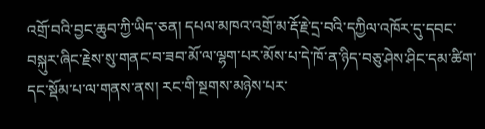འགྲོ་བའི་བྱང་ཆུབ་ཀྱི་ཡིད་ཅན། དཔལ་མཁའ་འགྲོ་མ་རྡོ་རྗེ་དྲ་བའི་དཀྱིལ་འཁོར་དུ་དབང་བསྐུར་ཞིང་རྗེས་སུ་གནང་བ་ཟབ་མོ་ལ་ལྷག་པར་མོས་པ་དེ་ཁོ་ན་ཉིད་བཅུ་ཤེས་ཤིང་དམ་ཚིག་དང་སྡོམ་པ་ལ་གནས་ནས། རང་གི་སྔགས་མཉེས་པར་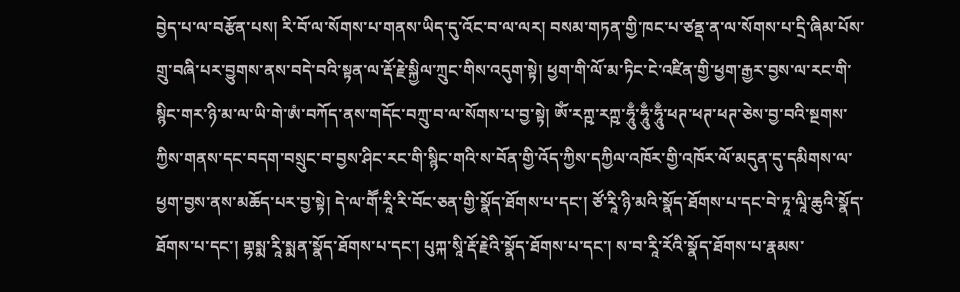བྱེད་པ་ལ་བརྩོན་པས། རི་བོ་ལ་སོགས་པ་གནས་ཡིད་དུ་འོང་བ་ལ་ལར། བསམ་གཏན་གྱི་ཁང་པ་ཙནྡ་ན་ལ་སོགས་པ་དྲི་ཞིམ་པོས་གྲུ་བཞི་པར་བྱུགས་ནས་བདེ་བའི་སྟན་ལ་རྡོ་རྗེ་སྐྱིལ་ཀྲུང་གིས་འདུག་སྟེ། ཕྱག་གི་ལོ་མ་ཏིང་ངེ་འཛིན་གྱི་ཕྱག་རྒྱར་བྱས་ལ་རང་གི་ སྙིང་གར་ཉི་མ་ལ་ཡི་གེ་ཨཾ་བཀོད་ནས་གདོང་བཀྲུ་བ་ལ་སོགས་པ་བྱ་སྟེ། ཨོཾ་རཀྵ་རཀྵ་ཧཱུྃ་ཧཱུྃ་ཧཱུྃ་ཕཊ་ཕཊ་ཕཊ་ཅེས་བྱ་བའི་སྔགས་ཀྱིས་གནས་དང་བདག་བསྲུང་བ་བྱས་ཤིང་རང་གི་སྙིང་གའི་ས་བོན་གྱི་འོད་ཀྱིས་དཀྱིལ་འཁོར་གྱི་འཁོར་ལོ་མདུན་དུ་དམིགས་ལ་ཕྱག་བྱས་ནས་མཆོད་པར་བྱ་སྟེ། དེ་ལ་གཽ་རཱི་རི་བོང་ཅན་གྱི་སྣོད་ཐོགས་པ་དང་། ཙོ་རཱི་ཉི་མའི་སྣོད་ཐོགས་པ་དང་བེ་ཏཱ་ལཱི་ཆུའི་སྣོད་ཐོགས་པ་དང་། གྷསྨ་རཱི་སྨན་སྣོད་ཐོགས་པ་དང་། པུཀྐ་སཱི་རྡོ་རྗེའི་སྣོད་ཐོགས་པ་དང་། ས་བ་རཱི་རོའི་སྣོད་ཐོགས་པ་རྣམས་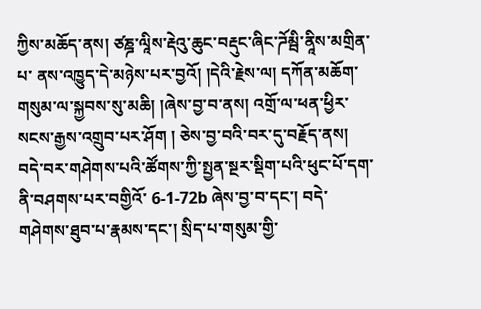ཀྱིས་མཆོད་ནས། ཙཎྜ་ལཱིས་རྡེའུ་ཆུང་བརྡུང་ཞིང་ཌོམྦི་ནཱིས་མགྲིན་པ་ ནས་འཁྱུད་དེ་མཉེས་པར་བྱའོ། །དེའི་རྗེས་ལ། དཀོན་མཆོག་གསུམ་ལ་སྐྱབས་སུ་མཆི། །ཞེས་བྱ་བ་ནས། འགྲོ་ལ་ཕན་ཕྱིར་སངས་རྒྱས་འགྲུབ་པར་ཤོག ། ཅེས་བྱ་བའི་བར་དུ་བརྗོད་ནས། བདེ་བར་གཤེགས་པའི་ཚོགས་ཀྱི་སྤྱན་སྔར་སྡིག་པའི་ཕུང་པོ་དག་ནི་བཤགས་པར་བགྱིའོ་ 6-1-72b ཞེས་བྱ་བ་དང་། བདེ་གཤེགས་ཐུབ་པ་རྣམས་དང་། སྲིད་པ་གསུམ་གྱི་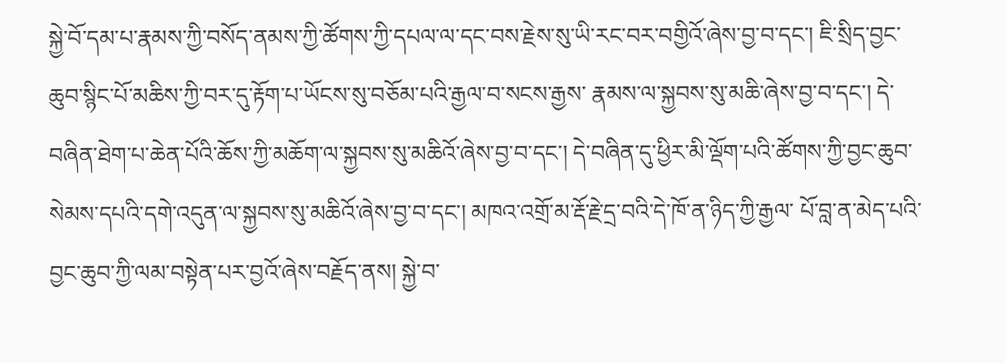སྐྱེ་བོ་དམ་པ་རྣམས་ཀྱི་བསོད་ནམས་ཀྱི་ཚོགས་ཀྱི་དཔལ་ལ་དང་བས་རྗེས་སུ་ཡི་རང་བར་བགྱིའོ་ཞེས་བྱ་བ་དང་། ཇི་སྲིད་བྱང་ཆུབ་སྙིང་པོ་མཆིས་ཀྱི་བར་དུ་རྟོག་པ་ཡོངས་སུ་བཅོམ་པའི་རྒྱལ་བ་སངས་རྒྱས་ རྣམས་ལ་སྐྱབས་སུ་མཆི་ཞེས་བྱ་བ་དང་། དེ་བཞིན་ཐེག་པ་ཆེན་པོའི་ཆོས་ཀྱི་མཆོག་ལ་སྐྱབས་སུ་མཆིའོ་ཞེས་བྱ་བ་དང་། དེ་བཞིན་དུ་ཕྱིར་མི་ལྡོག་པའི་ཚོགས་ཀྱི་བྱང་ཆུབ་སེམས་དཔའི་དགེ་འདུན་ལ་སྐྱབས་སུ་མཆིའོ་ཞེས་བྱ་བ་དང་། མཁའ་འགྲོ་མ་རྡོ་རྗེ་དྲ་བའི་དེ་ཁོ་ན་ཉིད་ཀྱི་རྒྱལ་ པོ་བླ་ན་མེད་པའི་བྱང་ཆུབ་ཀྱི་ལམ་བསྟེན་པར་བྱའོ་ཞེས་བརྗོད་ནས། སྐྱེ་བ་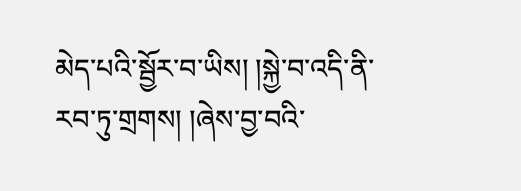མེད་པའི་སྦྱོར་བ་ཡིས། །སྐྱེ་བ་འདི་ནི་རབ་ཏུ་གྲགས། །ཞེས་བྱ་བའི་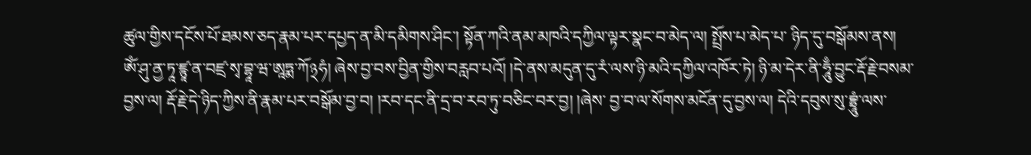ཚུལ་གྱིས་དངོས་པོ་ཐམས་ཅད་རྣམ་པར་དཔྱད་ན་མི་དམིགས་ཤིང་། སྟོན་ཀའི་ནམ་མཁའི་དཀྱིལ་ལྟར་སྣང་བ་མེད་ལ། སྤྲོས་པ་མེད་པ་ ཉིད་དུ་བསྒོམས་ནས། ཨོཾ་ཤུ་ནྱ་ཏཱ་ཛྙཱ་ན་བཛྲ་སྭ་བྷཱ་ཝ་ཨཱཏྨ་ཀོ྅ཧཾ། ཞེས་བྱ་བས་བྱིན་གྱིས་བརླབ་པའོ། །དེ་ནས་མདུན་དུ་རཾ་ལས་ཉི་མའི་དཀྱིལ་འཁོར་ཏེ། ཉི་མ་དེར་ནི་ཧཱུྃ་བྱུང་རྡོ་རྗེ་བསམ་བྱས་ལ། རྡོ་རྗེ་དེ་ཉིད་ཀྱིས་ནི་རྣམ་པར་བསྒོམ་བྱ་བ། །རབ་དང་ནི་དྲ་བ་རབ་ཏུ་བཅིང་བར་བྱ། །ཞེས་ བྱ་བ་ལ་སོགས་མངོན་དུ་བྱས་ལ། དེའི་དབུས་སུ་བྷྲཱུཾ་ལས་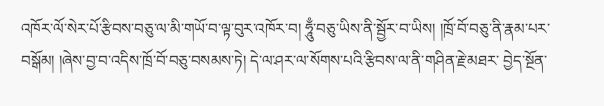འཁོར་ལོ་སེར་པོ་རྩིབས་བཅུ་ལ་མི་གཡོ་བ་ལྟ་བུར་འཁོར་བ། ཧཱུྃ་བཅུ་ཡིས་ནི་སྦྱོར་བ་ཡིས། །ཁྲོ་བོ་བཅུ་ནི་རྣམ་པར་བསྒོམ། །ཞེས་བྱ་བ་འདིས་ཁྲོ་བོ་བཅུ་བསམས་ཏེ། དེ་ལ་ཤར་ལ་སོགས་པའི་རྩིབས་ལ་ནི་གཤིན་རྗེ་མཐར་ བྱེད་སྔོན་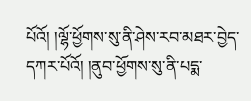པོའོ། །ལྷོ་ཕྱོགས་སུ་ནི་ཤེས་རབ་མཐར་བྱེད་དཀར་པོའོ། །ནུབ་ཕྱོགས་སུ་ནི་པདྨ་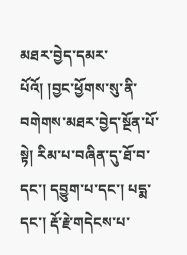མཐར་བྱེད་དམར་པོའོ། །བྱང་ཕྱོགས་སུ་ནི་བགེགས་མཐར་བྱེད་སྔོན་པོ་སྟེ། རིམ་པ་བཞིན་དུ་ཐོ་བ་དང་། དབྱུག་པ་དང་། པདྨ་དང་། རྡོ་རྗེ་གདེངས་པ་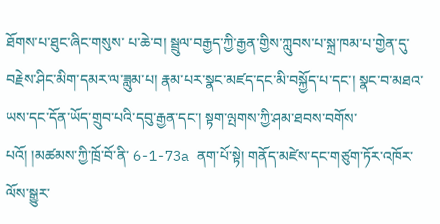ཐོགས་པ་ཐུང་ཞིང་གསུས་ པ་ཆེ་བ། སྦྲུལ་བརྒྱད་ཀྱི་རྒྱན་གྱིས་ཀླུབས་པ་སྐྲ་ཁམ་པ་གྱེན་དུ་བརྗེས་ཤིང་མིག་དམར་ལ་ཟླུམ་པ། རྣམ་པར་སྣང་མཛད་དང་མི་བསྐྱོད་པ་དང་། སྣང་བ་མཐའ་ཡས་དང་དོན་ཡོད་གྲུབ་པའི་དབུ་རྒྱན་དང་། སྟག་ལྤགས་ཀྱི་ཤམ་ཐབས་བགོས་པའོ། །མཚམས་ཀྱི་ཁྲོ་བོ་ནི་ 6-1-73a ནག་པོ་སྟེ། གནོད་མཛེས་དང་གཙུག་ཏོར་འཁོར་ལོས་སྒྱུར་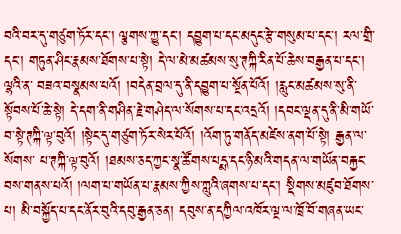བའི་བར་དུ་གཙུག་ཏོར་དང་། ལྕགས་ཀྱུ་དང་། དབྱུག་པ་དང་མདུང་རྩེ་གསུམ་པ་དང་། རལ་གྲི་དང་། གཏུན་ཤིང་རྣམས་ཐོགས་པ་སྟེ། དེ་ལ་མེ་མཚམས་སུ་ཊཀྐི་རིན་པོ་ཆེས་བརྒྱན་པ་དང་། ལྷའི་ན་ བཟའ་བསྣམས་པའོ། །བདེན་བྲལ་དུ་ནི་དབྱུག་པ་སྔོན་པོའོ། །རླུང་མཚམས་སུ་ནི་སྟོབས་པོ་ཆེ་སྟེ། དེ་དག་ནི་གཤིན་རྗེ་གཤེད་ལ་སོགས་པ་དང་འདྲའོ། །དབང་ལྡན་དུ་ནི་མི་གཡོ་བ་སྟེ་ཊཀྐི་ལྟ་བུའོ། །སྟེང་དུ་གཙུག་ཏོར་སེར་པོའོ། །འོག་ཏུ་གནོད་མཛེས་ནག་པོ་སྟེ། རྒྱན་ལ་སོགས་ པ་ཊཀྐི་ལྟ་བུའོ། །ཐམས་ཅད་ཀྱང་སྣ་ཚོགས་པདྨ་དང་ཉི་མའི་གདན་ལ་གཡོན་བརྐྱང་བས་གནས་པའོ། །ལག་པ་གཡོན་པ་རྣམས་ཀྱིས་ཀླུའི་ཞགས་པ་དང་། སྡིགས་མཛུབ་ཐོགས་པ། མི་བསྐྱོད་པ་དང་ནོར་བུའི་དབུ་རྒྱན་ཅན། དབུས་ན་དཀྱིལ་འཁོར་ལྔ་ལ་ཁྲོ་བོ་གཞན་ཡང་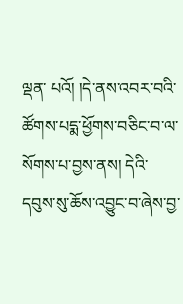ལྡན་ པའོ། །དེ་ནས་འབར་བའི་ཚོགས་པདྨ་ཕྱོགས་བཅིང་བ་ལ་སོགས་པ་བྱས་ནས། དེའི་དབུས་སུ་ཆོས་འབྱུང་བ་ཞེས་བྱ་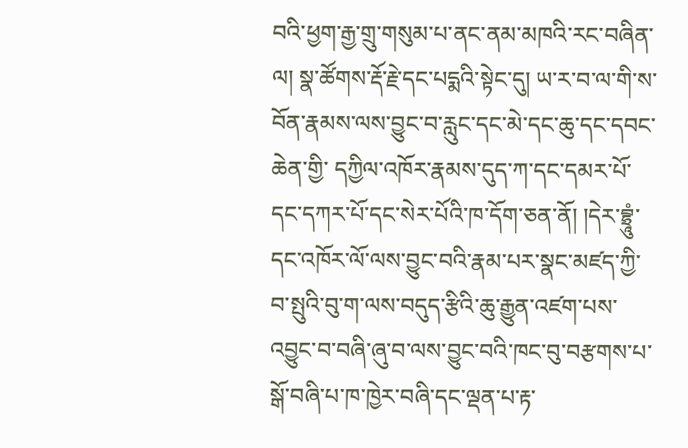བའི་ཕྱག་རྒྱ་གྲུ་གསུམ་པ་ནང་ནམ་མཁའི་རང་བཞིན་ལ། སྣ་ཚོགས་རྡོ་རྗེ་དང་པདྨའི་སྟེང་དུ། ཡ་ར་བ་ལ་གི་ས་བོན་རྣམས་ལས་བྱུང་བ་རླུང་དང་མེ་དང་ཆུ་དང་དབང་ཆེན་གྱི་ དཀྱིལ་འཁོར་རྣམས་དུད་ཀ་དང་དམར་པོ་དང་དཀར་པོ་དང་སེར་པོའི་ཁ་དོག་ཅན་ནོ། །དེར་བྷྲཱུཾ་དང་འཁོར་ལོ་ལས་བྱུང་བའི་རྣམ་པར་སྣང་མཛད་ཀྱི་བ་སྤུའི་བུ་ག་ལས་བདུད་རྩིའི་ཆུ་རྒྱུན་འཛག་པས་འབྱུང་བ་བཞི་ཞུ་བ་ལས་བྱུང་བའི་ཁང་བུ་བརྩགས་པ་སྒོ་བཞི་པ་ཁ་ཁྱེར་བཞི་དང་ལྡན་པ་རྟ་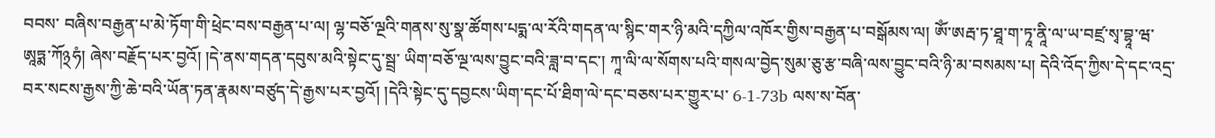བབས་ བཞིས་བརྒྱན་པ་མེ་ཏོག་གི་ཕྲེང་བས་བརྒྱན་པ་ལ། ལྷ་བཅོ་ལྔའི་གནས་སུ་སྣ་ཚོགས་པདྨ་ལ་རོའི་གདན་ལ་སྙིང་གར་ཉི་མའི་དཀྱིལ་འཁོར་གྱིས་བརྒྱན་པ་བསྒོམས་ལ། ཨོཾ་ཨརྦ་ཏ་ཐཱ་ག་ཏཱ་ནཱི་ལ་ཡ་བཛྲ་སྭ་བྷཱ་ཝ་ཨཱཏྨ་ཀོ྅ཧཾ། ཞེས་བརྗོད་པར་བྱའོ། །དེ་ནས་གདན་དབུས་མའི་སྟེང་དུ་སྦྲ་ ཡིག་བཅོ་ལྔ་ལས་བྱུང་བའི་ཟླ་བ་དང་། ཀཱ་ལི་ལ་སོགས་པའི་གསལ་བྱེད་སུམ་ཅུ་རྩ་བཞི་ལས་བྱུང་བའི་ཉི་མ་བསམས་པ། དེའི་འོད་ཀྱིས་དེ་དང་འདྲ་བར་སངས་རྒྱས་ཀྱི་ཆེ་བའི་ཡོན་ཏན་རྣམས་བཙུད་དེ་རྒྱས་པར་བྱའོ། །དེའི་སྟེང་དུ་དབྱངས་ཡིག་དང་པོ་ཐིག་ལེ་དང་བཅས་པར་གྱུར་པ་ 6-1-73b ལས་ས་བོན་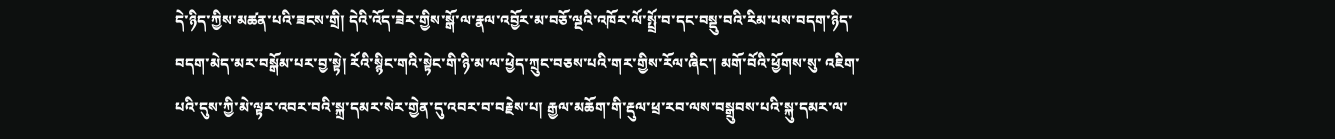དེ་ཉིད་ཀྱིས་མཚན་པའི་ཟངས་གྲི། དེའི་འོད་ཟེར་གྱིས་སྒོ་ལ་རྣལ་འབྱོར་མ་བཅོ་ལྔའི་འཁོར་ལོ་སྤྲོ་བ་དང་བསྡུ་བའི་རིམ་པས་བདག་ཉིད་བདག་མེད་མར་བསྒོམ་པར་བྱ་སྟེ། རོའི་སྙིང་གའི་སྟེང་གི་ཉི་མ་ལ་ཕྱེད་ཀྲུང་བཅས་པའི་གར་གྱིས་རོལ་ཞིང་། མགོ་བོའི་ཕྱོགས་སུ་ འཇིག་པའི་དུས་ཀྱི་མེ་ལྟར་འབར་བའི་སྐྲ་དམར་སེར་གྱེན་དུ་འབར་བ་བརྗེས་པ། རྒྱལ་མཆོག་གི་རྡུལ་ཕྲ་རབ་ལས་བསྒྲུབས་པའི་སྐུ་དམར་ལ་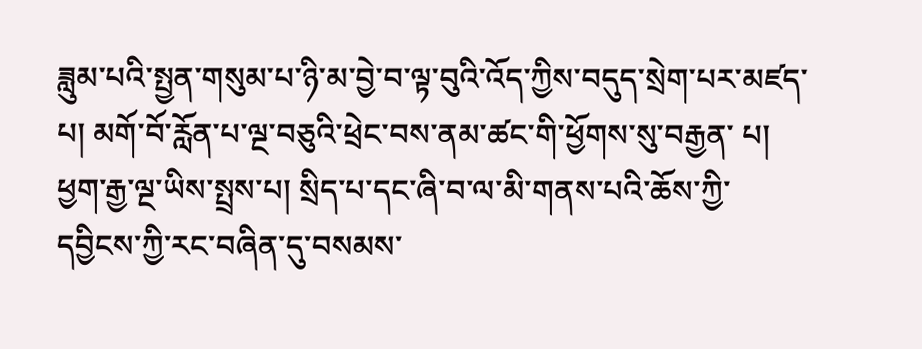ཟླུམ་པའི་སྤྱན་གསུམ་པ་ཉི་མ་བྱེ་བ་ལྟ་བུའི་འོད་ཀྱིས་བདུད་སྲེག་པར་མཛད་པ། མགོ་བོ་རློན་པ་ལྔ་བཅུའི་ཕྲེང་བས་ནམ་ཚང་གི་ཕྱོགས་སུ་བརྒྱན་ པ། ཕྱག་རྒྱ་ལྔ་ཡིས་སྤྲས་པ། སྲིད་པ་དང་ཞི་བ་ལ་མི་གནས་པའི་ཆོས་ཀྱི་དབྱིངས་ཀྱི་རང་བཞིན་དུ་བསམས་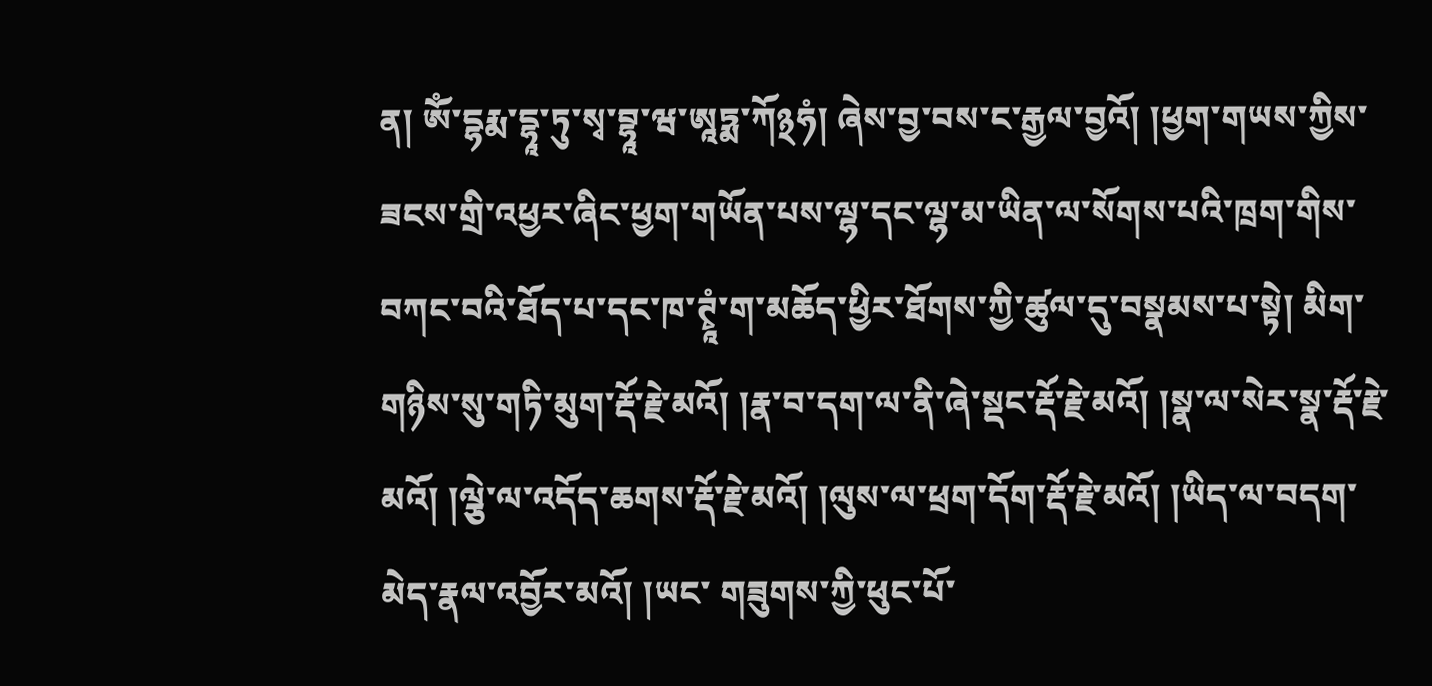ན། ཨོཾ་དྷརྨ་དྷཱ་ཏུ་སྭ་བྷཱ་ཝ་ཨཱཏྨ་ཀོ྅ཧཾ། ཞེས་བྱ་བས་ང་རྒྱལ་བྱའོ། །ཕྱག་གཡས་ཀྱིས་ཟངས་གྲི་འཕྱར་ཞིང་ཕྱག་གཡོན་པས་ལྷ་དང་ལྷ་མ་ཡིན་ལ་སོགས་པའི་ཁྲག་གིས་ བཀང་བའི་ཐོད་པ་དང་ཁ་ཊྭཱཾ་ག་མཆོད་ཕྱིར་ཐོགས་ཀྱི་ཚུལ་དུ་བསྣམས་པ་སྟེ། མིག་གཉིས་སུ་གཏི་མུག་རྡོ་རྗེ་མའོ། །རྣ་བ་དག་ལ་ནི་ཞེ་སྡང་རྡོ་རྗེ་མའོ། །སྣ་ལ་སེར་སྣ་རྡོ་རྗེ་མའོ། །ལྕེ་ལ་འདོད་ཆགས་རྡོ་རྗེ་མའོ། །ལུས་ལ་ཕྲག་དོག་རྡོ་རྗེ་མའོ། །ཡིད་ལ་བདག་མེད་རྣལ་འབྱོར་མའོ། །ཡང་ གཟུགས་ཀྱི་ཕུང་པོ་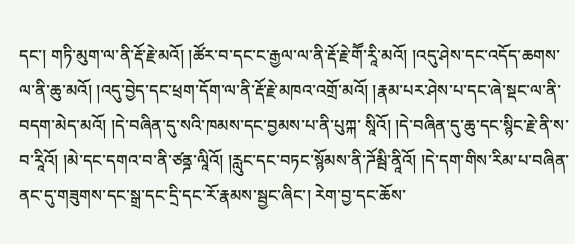དང་། གཏི་མུག་ལ་ནི་རྡོ་རྗེ་མའོ། །ཚོར་བ་དང་ང་རྒྱལ་ལ་ནི་རྡོ་རྗེ་གཽ་རཱི་མའོ། །འདུ་ཤེས་དང་འདོད་ཆགས་ལ་ནི་ཆུ་མའོ། །འདུ་བྱེད་དང་ཕྲག་དོག་ལ་ནི་རྡོ་རྗེ་མཁའ་འགྲོ་མའོ། །རྣམ་པར་ཤེས་པ་དང་ཞེ་སྡང་ལ་ནི་བདག་མེད་མའོ། །དེ་བཞིན་དུ་སའི་ཁམས་དང་བྱམས་པ་ནི་པུཀྐ་ སཱིའོ། །དེ་བཞིན་དུ་ཆུ་དང་སྙིང་རྗེ་ནི་ས་བ་རཱིའོ། །མེ་དང་དགའ་བ་ནི་ཙནྜ་ལཱིའོ། །རླུང་དང་བཏང་སྙོམས་ནི་ཌོམྦི་ནཱིའོ། །དེ་དག་གིས་རིམ་པ་བཞིན་ནང་དུ་གཟུགས་དང་སྒྲ་དང་དྲི་དང་རོ་རྣམས་སྦྱང་ཞིང་། རེག་བྱ་དང་ཆོས་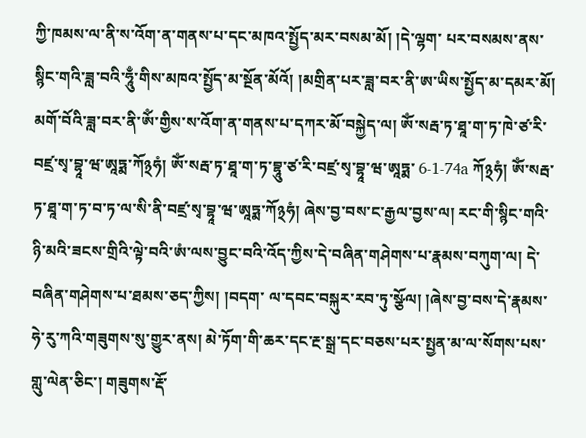ཀྱི་ཁམས་ལ་ནི་ས་འོག་ན་གནས་པ་དང་མཁའ་སྤྱོད་མར་བསམ་མོ། །དེ་ལྷག་ པར་བསམས་ནས་སྙིང་གའི་ཟླ་བའི་ཧཱུྃ་གིས་མཁའ་སྤྱོད་མ་སྔོན་མོའོ། །མགྲིན་པར་ཟླ་བར་ནི་ཨ་ཡིས་སྤྱོད་མ་དམར་མོ། མགོ་བོའི་ཟླ་བར་ནི་ཨོཾ་གྱིས་ས་འོག་ན་གནས་པ་དཀར་མོ་བསྐྱེད་ལ། ཨོཾ་སརྦ་ཏ་ཐཱ་ག་ཏ་ཁེ་ཙ་རི་བཛྲ་སྭ་བྷཱ་ཝ་ཨཱཏྨ་ཀོ྅ཧཾ། ཨོཾ་སརྦ་ཏ་ཐཱ་ག་ཏ་བྷཱུ་ཙ་རི་བཛྲ་སྭ་བྷཱ་ཝ་ཨཱཏྨ་ 6-1-74a ཀོ྅ཧཾ། ཨོཾ་སརྦ་ཏ་ཐཱ་ག་ཏ་བ་ཏ་ལ་སི་ནི་བཛྲ་སྭ་བྷཱ་ཝ་ཨཱཏྨ་ཀོ྅ཧཾ། ཞེས་བྱ་བས་ང་རྒྱལ་བྱས་ལ། རང་གི་སྙིང་གའི་ཉི་མའི་ཟངས་གྲིའི་ལྟེ་བའི་ཨཾ་ལས་བྱུང་བའི་འོད་ཀྱིས་དེ་བཞིན་གཤེགས་པ་རྣམས་བཀུག་ལ། དེ་བཞིན་གཤེགས་པ་ཐམས་ཅད་ཀྱིས། །བདག་ ལ་དབང་བསྐུར་རབ་ཏུ་སྩོལ། །ཞེས་བྱ་བས་དེ་རྣམས་ཧེ་རུ་ཀའི་གཟུགས་སུ་གྱུར་ནས། མེ་ཏོག་གི་ཆར་དང་རྔ་སྒྲ་དང་བཅས་པར་སྤྱན་མ་ལ་སོགས་པས་གླུ་ལེན་ཅིང་། གཟུགས་རྡོ་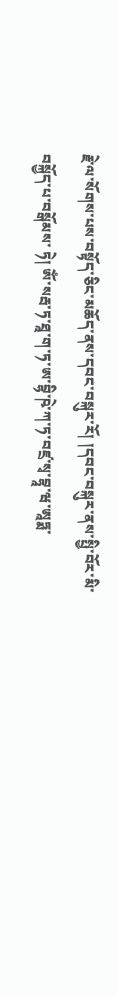རྗེ་ལ་སོགས་པས་བསྟོད་ཅིང་མཆོད་ནས་དབང་བསྐུར་རོ། །དབང་བསྐུར་ནས་སྤྱི་བོར་མི་བསྐྱོད་པ་བསྒོམས་ ཏེ། ཨོཾ་སརྦ་ཏ་ཐཱ་ག་ཏ་ཨ་བྷི་ཥེ་ཀ་ཏ་བཛྲ་སྭ་བྷཱ་ཝ་ཨཱཏྨ་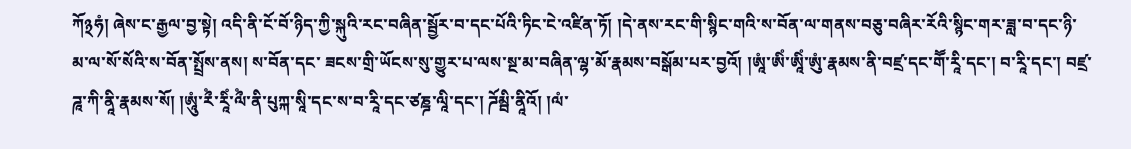ཀོ྅ཧཾ། ཞེས་ང་རྒྱལ་བྱ་སྟེ། འདི་ནི་ངོ་བོ་ཉིད་ཀྱི་སྐུའི་རང་བཞིན་སྦྱོར་བ་དང་པོའི་ཏིང་ངེ་འཛིན་ཏོ། །དེ་ནས་རང་གི་སྙིང་གའི་ས་བོན་ལ་གནས་བཅུ་བཞིར་རོའི་སྙིང་གར་ཟླ་བ་དང་ཉི་མ་ལ་སོ་སོའི་ས་བོན་སྤྲོས་ནས། ས་བོན་དང་ ཟངས་གྲི་ཡོངས་སུ་གྱུར་པ་ལས་སྔ་མ་བཞིན་ལྷ་མོ་རྣམས་བསྒོམ་པར་བྱའོ། །ཨཱཾ་ཨིཾ་ཨཱིཾ་ཨུཾ་རྣམས་ནི་བཛྲ་དང་གཽ་རཱི་དང་། བ་རཱི་དང་། བཛྲ་ཌཱ་ཀི་ནཱི་རྣམས་སོ། །ཨཱུཾ་རྀཾ་རཱིཾ་ལྀཾ་ནི་པུཀྐ་སཱི་དང་ས་བ་རཱི་དང་ཙཎྜ་ལཱི་དང་། ཌོམྦི་ནཱིའོ། །ལཾ་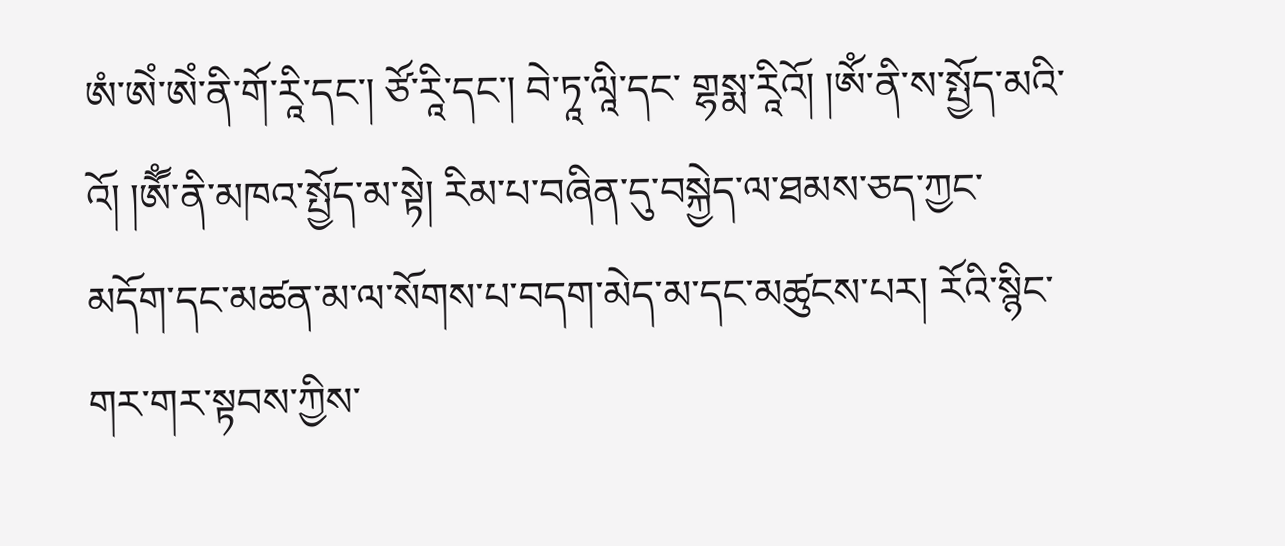ཨཾ་ཨེཾ་ཨེཾ་ནི་གོ་རཱི་དང་། ཙོ་རཱི་དང་། བེ་ཏཱ་ལཱི་དང་ གྷསྨ་རཱིའོ། །ཨོཾ་ནི་ས་སྤྱོད་མའི་འོ། །ཨཽཾ་ནི་མཁའ་སྤྱོད་མ་སྟེ། རིམ་པ་བཞིན་དུ་བསྐྱེད་ལ་ཐམས་ཅད་ཀྱང་མདོག་དང་མཚན་མ་ལ་སོགས་པ་བདག་མེད་མ་དང་མཚུངས་པར། རོའི་སྙིང་གར་གར་སྟབས་ཀྱིས་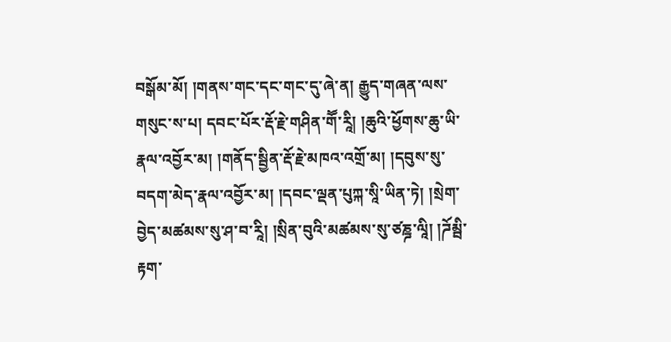བསྒོམ་མོ། །གནས་གང་དང་གང་དུ་ཞེ་ན། རྒྱུད་གཞན་ལས་ གསུང་ས་པ། དབང་པོར་རྡོ་རྗེ་གཤིན་གཽ་རཱི། །ཆུའི་ཕྱོགས་ཆུ་ཡི་རྣལ་འབྱོར་མ། །གནོད་སྦྱིན་རྡོ་རྗེ་མཁའ་འགྲོ་མ། །དབུས་སུ་བདག་མེད་རྣལ་འབྱོར་མ། །དབང་ལྡན་པུཀྐ་སཱི་ཡིན་ཏེ། །སྲེག་བྱེད་མཚམས་སུ་ཤ་བ་རཱི། །སྲིན་བུའི་མཚམས་སུ་ཙཎྜ་ལཱི། །ཌོམྦི་རྟག་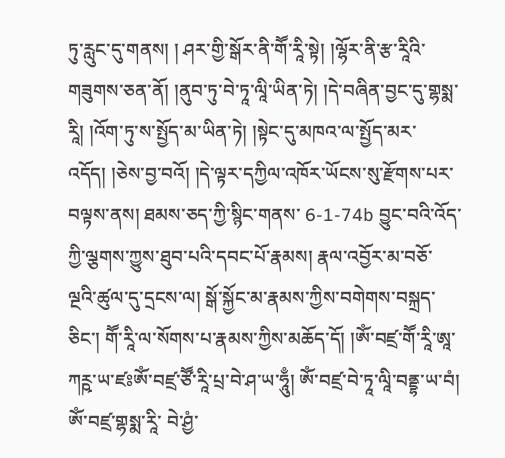ཏུ་རླུང་དུ་གནས། ། ཤར་གྱི་སྒོར་ནི་གཽ་རཱི་སྟེ། །ལྷོར་ནི་རྩ་རཱིའི་གཟུགས་ཅན་ནོ། །ནུབ་ཏུ་བེ་ཏཱ་ལཱི་ཡིན་ཏེ། །དེ་བཞིན་བྱང་དུ་གྷསྨ་རཱི། །འོག་ཏུ་ས་སྤྱོད་མ་ཡིན་ཏེ། །སྟེང་དུ་མཁའ་ལ་སྤྱོད་མར་འདོད། །ཅེས་བྱ་བའོ། །དེ་ལྟར་དཀྱིལ་འཁོར་ཡོངས་སུ་རྫོགས་པར་བལྟས་ནས། ཐམས་ཅད་ཀྱི་སྙིང་གནས་ 6-1-74b བྱུང་བའི་འོད་ཀྱི་ལྕགས་ཀྱུས་ཐུབ་པའི་དབང་པོ་རྣམས། རྣལ་འབྱོར་མ་བཅོ་ལྔའི་ཚུལ་དུ་དྲངས་ལ། སྒོ་སྐྱོང་མ་རྣམས་ཀྱིས་བགེགས་བསྐྲད་ཅིང་། གཽ་རཱི་ལ་སོགས་པ་རྣམས་ཀྱིས་མཆོད་དོ། །ཨོཾ་བཛྲ་གཽ་རཱི་ཨཱ་ཀཪྵ་ཡ་ཛཿཨོཾ་བཛྲ་ཙཽ་རཱི་པྲ་བེ་ཤ་ཡ་ཧཱུྃ། ཨོཾ་བཛྲ་བེ་ཏཱ་ལཱི་བནྡྷ་ཡ་བཾ། ཨོཾ་བཛྲ་གྷསྨ་རཱི་ བེ་ཤྱཾ་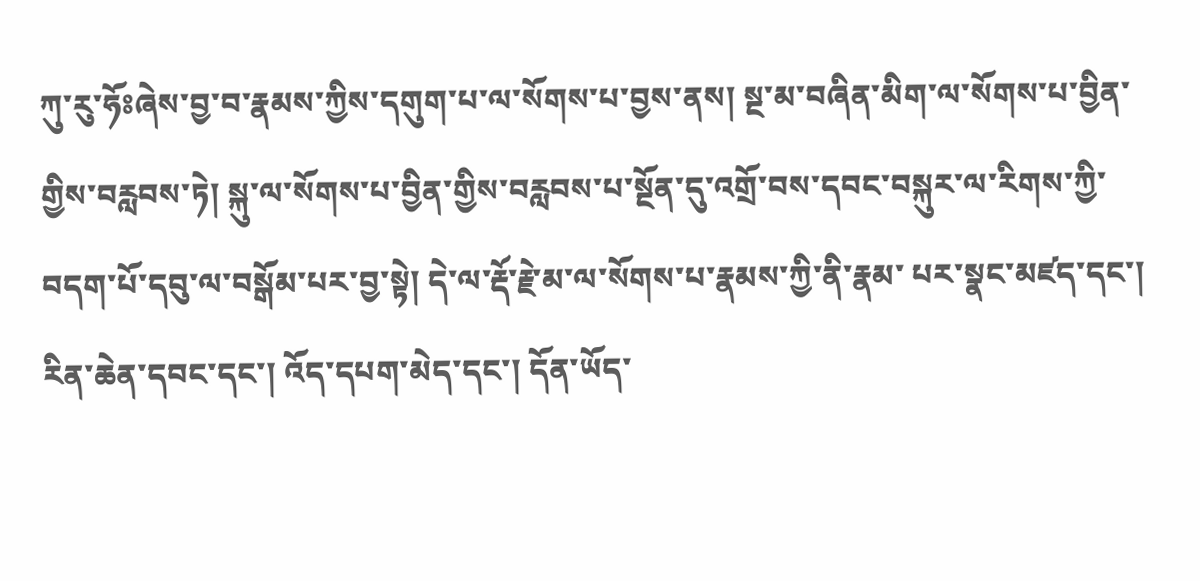ཀུ་རུ་ཧོཿཞེས་བྱ་བ་རྣམས་ཀྱིས་དགུག་པ་ལ་སོགས་པ་བྱས་ནས། སྔ་མ་བཞིན་མིག་ལ་སོགས་པ་བྱིན་གྱིས་བརླབས་ཏེ། སྐུ་ལ་སོགས་པ་བྱིན་གྱིས་བརླབས་པ་སྔོན་དུ་འགྲོ་བས་དབང་བསྐུར་ལ་རིགས་ཀྱི་བདག་པོ་དབུ་ལ་བསྒོམ་པར་བྱ་སྟེ། དེ་ལ་རྡོ་རྗེ་མ་ལ་སོགས་པ་རྣམས་ཀྱི་ནི་རྣམ་ པར་སྣང་མཛད་དང་། རིན་ཆེན་དབང་དང་། འོད་དཔག་མེད་དང་། དོན་ཡོད་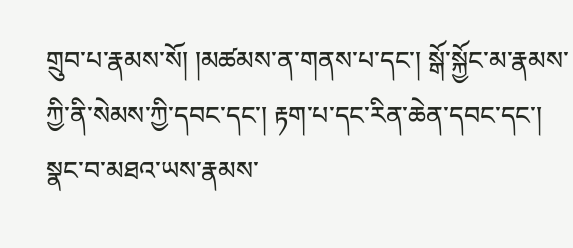གྲུབ་པ་རྣམས་སོ། །མཚམས་ན་གནས་པ་དང་། སྒོ་སྐྱོང་མ་རྣམས་ཀྱི་ནི་སེམས་ཀྱི་དབང་དང་། རྟག་པ་དང་རིན་ཆེན་དབང་དང་། སྣང་བ་མཐའ་ཡས་རྣམས་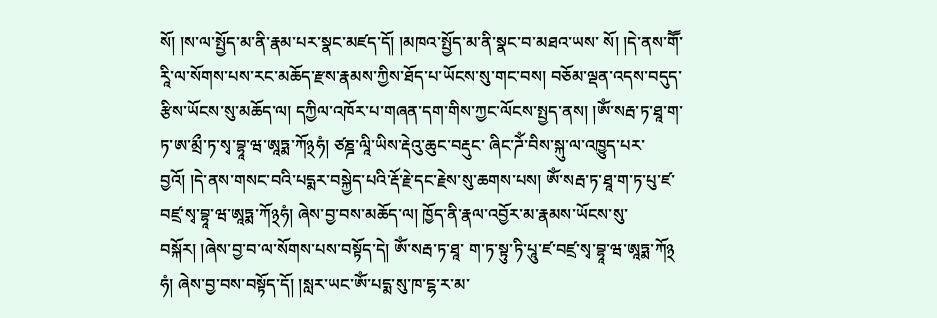སོ། །ས་ལ་སྤྱོད་མ་ནི་རྣམ་པར་སྣང་མཛད་དོ། །མཁའ་སྤྱོད་མ་ནི་སྣང་བ་མཐའ་ཡས་ སོ། །དེ་ནས་གཽ་རཱི་ལ་སོགས་པས་རང་མཆོད་རྫས་རྣམས་ཀྱིས་ཐོད་པ་ཡོངས་སུ་གང་བས། བཅོམ་ལྡན་འདས་བདུད་རྩིས་ཡོངས་སུ་མཆོད་ལ། དཀྱིལ་འཁོར་པ་གཞན་དག་གིས་ཀྱང་ལོངས་སྤྱད་ནས། །ཨོཾ་སརྦ་ཏ་ཐཱ་ག་ཏ་ཨ་མྲྀ་ཏ་སྭ་བྷཱ་ཝ་ཨཱཏྨ་ཀོ྅ཧཾ། ཙཎྜ་ལཱི་ཡིས་རྡེའུ་ཆུང་བརྡུང་ ཞིང་ཌོཾ་བིས་སྐུ་ལ་འཁྱུད་པར་བྱའོ། །དེ་ནས་གསང་བའི་པདྨར་བསྐྱེད་པའི་རྡོ་རྗེ་དང་རྗེས་སུ་ཆགས་པས། ཨོཾ་སརྦ་ཏ་ཐཱ་ག་ཏ་པུ་ཛ་བཛྲ་སྭ་བྷཱ་ཝ་ཨཱཏྨ་ཀོ྅ཧཾ། ཞེས་བྱ་བས་མཆོད་ལ། ཁྱོད་ནི་རྣལ་འབྱོར་མ་རྣམས་ཡོངས་སུ་བསྐོར། །ཞེས་བྱ་བ་ལ་སོགས་པས་བསྟོད་དེ། ཨོཾ་སརྦ་ཏ་ཐཱ་ ག་ཏ་སྟུ་ཏི་པཱུ་ཛ་བཛྲ་སྭ་བྷཱ་ཝ་ཨཱཏྨ་ཀོ྅ཧཾ། ཞེས་བྱ་བས་བསྟོད་དོ། །སླར་ཡང་ཨོཾ་པདྨ་སུ་ཁ་ངྷ་ར་མ་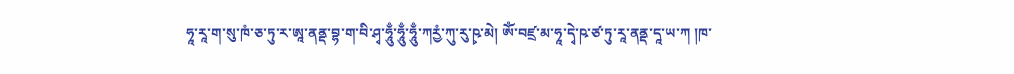ཧཱ་རཱ་ག་སུ་ཁཾ་ཅ་ཏུ་ར་ཨཱ་ནནྡ་བྷ་ག་བི་ཤྭ་ཧཱུྃ་ཧཱུྃ་ཧཱུྃ་ཀརྱཾ་ཀུ་རུ་ཥྭ་མེ། ཨོཾ་བཛྲ་མ་ཧཱ་དྭེ་ཥ་ཙ་ཏུ་རཱ་ནནྡ་དཱ་ཡ་ཀ །ཁ་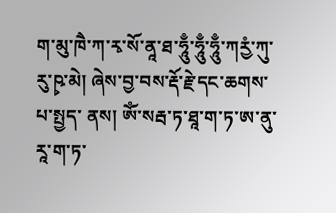ག་མུ་ཁཻ་ཀ་རྭ་སོ་ནཱ་ཐ་ཧཱུྃ་ཧཱུྃ་ཧཱུྃ་ཀརྱཾ་ཀུ་རུ་ཥྭ་མེ། ཞེས་བྱ་བས་རྡོ་རྗེ་དང་ཆགས་པ་སྤྱད་ ནས། ཨོཾ་སརྦ་ཏ་ཐཱ་ག་ཏ་ཨ་ནུ་རཱ་ག་ཏ་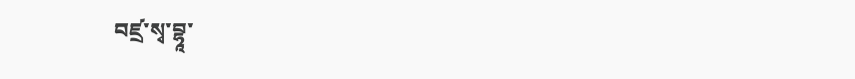བཛྲ་སྭ་བྷཱ་